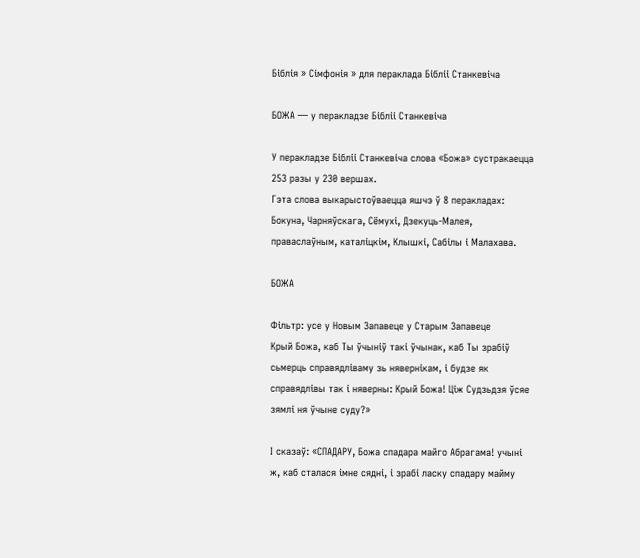Біблія » Сімфонія » для пераклада Бібліі Станкевіча

БОЖА — у перакладзе Бібліі Станкевіча

У перакладзе Бібліі Станкевіча слова «Божа» сустракаецца 253 разы у 230 вершах.
Гэта слова выкарыстоўваецца яшчэ ў 8 перакладах: Бокуна, Чарняўскага, Сёмухі, Дзекуць-Малея, праваслаўным, каталіцкім, Клышкi, Сабілы і Малахава.

БОЖА

Фільтр: усе у Новым Запавеце у Старым Запавеце
Крый Божа, каб Ты ўчыніў такі ўчынак, каб Ты зрабіў сьмерць справядліваму зь нявернікам, і будзе як справядлівы так і няверны: Крый Божа! Ціж Судзьдзя ўсяе зямлі ня ўчыне суду?»

І сказаў: «СПАДАРУ, Божа спадара майго Абрагама! учыні ж, каб сталася імне сядні, і зрабі ласку спадару майму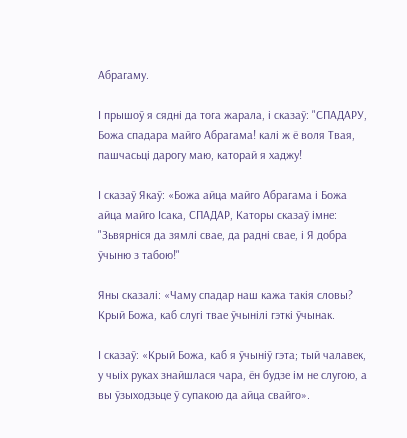Абрагаму.

І прышоў я сядні да тога жарала, і сказаў: "СПАДАРУ, Божа спадара майго Абрагама! калі ж ё воля Твая, пашчасьці дарогу маю, каторай я хаджу!

І сказаў Якаў: «Божа айца майго Абрагама і Божа айца майго Ісака, СПАДАР, Каторы сказаў імне: "Зьвярніся да зямлі свае, да радні свае, і Я добра ўчыню з табою!"

Яны сказалі: «Чаму спадар наш кажа такія словы? Крый Божа, каб слугі твае ўчынілі гэткі ўчынак.

І сказаў: «Крый Божа, каб я ўчыніў гэта; тый чалавек, у чыіх руках знайшлася чара, ён будзе ім не слугою, а вы ўзыходзьце ў супакою да айца свайго».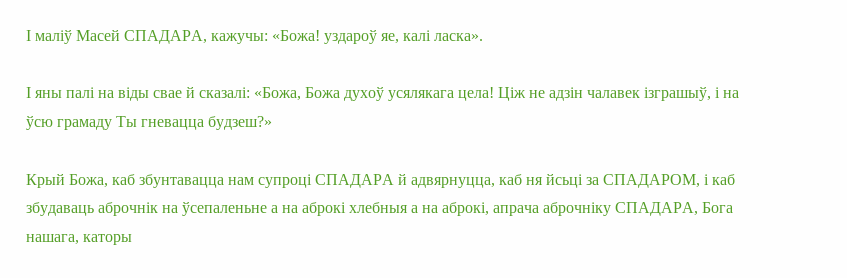І маліў Масей СПАДАРА, кажучы: «Божа! уздароў яе, калі ласка».

І яны палі на віды свае й сказалі: «Божа, Божа духоў усялякага цела! Ціж не адзін чалавек ізграшыў, і на ўсю грамаду Ты гневацца будзеш?»

Крый Божа, каб збунтавацца нам супроці СПАДАРА й адвярнуцца, каб ня йсьці за СПАДАРОМ, і каб збудаваць аброчнік на ўсепаленьне а на аброкі хлебныя а на аброкі, апрача аброчніку СПАДАРА, Бога нашага, каторы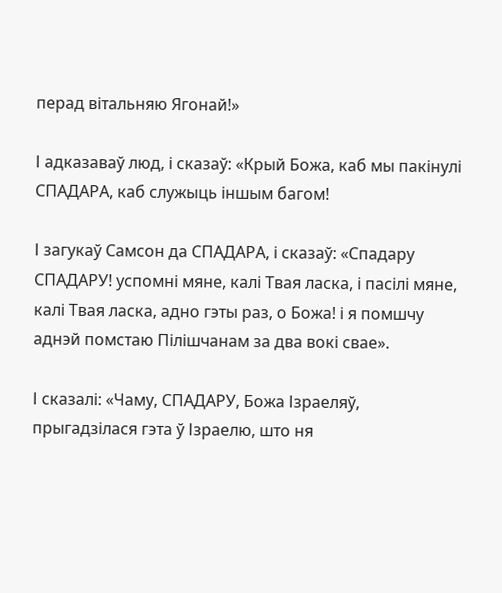перад вітальняю Ягонай!»

І адказаваў люд, і сказаў: «Крый Божа, каб мы пакінулі СПАДАРА, каб служыць іншым багом!

І загукаў Самсон да СПАДАРА, і сказаў: «Спадару СПАДАРУ! успомні мяне, калі Твая ласка, і пасілі мяне, калі Твая ласка, адно гэты раз, о Божа! і я помшчу аднэй помстаю Пілішчанам за два вокі свае».

І сказалі: «Чаму, СПАДАРУ, Божа Ізраеляў, прыгадзілася гэта ў Ізраелю, што ня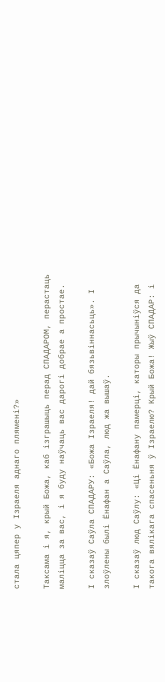стала цяпер у Ізраеля аднаго плямені?»

Таксама і я, крый Божа, каб ізграшыць перад СПАДАРОМ, перастаць маліцца за вас, і я буду наўчаць вас дарогі добрае а простае.

І сказаў Саўла СПАДАРУ: «Божа Ізраеля! дай бязьвіннасьць». І злоўлены былі Ёнафан а Саўла, люд жа вышаў.

І сказаў люд Саўлу: «Ці Ёнафану памерці, каторы прычыніўся да такога вялікага спасеньня ў Ізраелю? Крый Божа! Жыў СПАДАР: і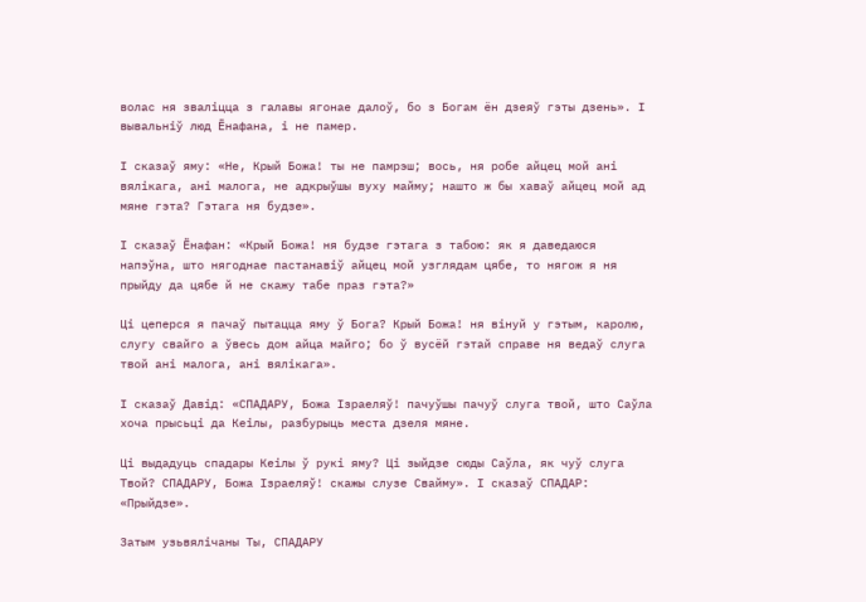волас ня зваліцца з галавы ягонае далоў, бо з Богам ён дзеяў гэты дзень». І вывальніў люд Ёнафана, і не памер.

І сказаў яму: «Не, Крый Божа! ты не памрэш; вось, ня робе айцец мой ані вялікага, ані малога, не адкрыўшы вуху майму; нашто ж бы хаваў айцец мой ад мяне гэта? Гэтага ня будзе».

І сказаў Ёнафан: «Крый Божа! ня будзе гэтага з табою: як я даведаюся напэўна, што нягоднае пастанавіў айцец мой узглядам цябе, то нягож я ня прыйду да цябе й не скажу табе праз гэта?»

Ці цеперся я пачаў пытацца яму ў Бога? Крый Божа! ня вінуй у гэтым, каролю, слугу свайго а ўвесь дом айца майго; бо ў вусёй гэтай справе ня ведаў слуга твой ані малога, ані вялікага».

І сказаў Давід: «СПАДАРУ, Божа Ізраеляў! пачуўшы пачуў слуга твой, што Саўла хоча прысьці да Кеілы, разбурыць места дзеля мяне.

Ці выдадуць спадары Кеілы ў рукі яму? Ці зыйдзе сюды Саўла, як чуў слуга Твой? СПАДАРУ, Божа Ізраеляў! скажы слузе Свайму». І сказаў СПАДАР: «Прыйдзе».

Затым узьвялічаны Ты, СПАДАРУ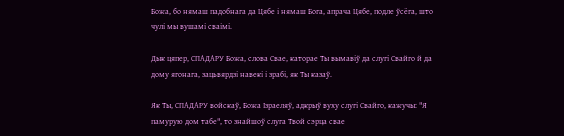Божа, бо нямаш падобнага да Цябе і нямаш Бога, апрача Цябе, подле ўсёга, што чулі мы вушамі сваімі.

Дык цяпер, СПАДАРУ Божа, слова Свае, каторае Ты вымавіў да слугі Свайго й да дому ягонага, зацьвярдзі навекі і зрабі, як Ты казаў.

Як Ты, СПАДАРУ войскаў, Божа Ізраеляў, адкрыў вуху слугі Свайго, кажучы: "Я памурую дом табе", то знайшоў слуга Твой сэрца свае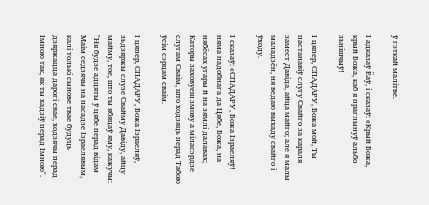ў гэткай малітве.

І адказаў Ёаў, і сказаў: «Крый Божа, крый Божа, каб я праглынуў альбо зьнішчыў!

І цяпер, СПАДАРУ, Божа мой, Ты пастанавіў слугу Свайго за караля замест Давіда, айца майго; але я малы маладзён, ня ведаю выхаду свайго і ўходу.

І сказаў: «СПАДАРУ, Божа Ізраеляў! няма падобнага да Цябе, Божа, на нябёсах угары й на зямлі далавах; Каторы заховуеш змову а міласэрдзе слугам Сваім, што ходзяць перад Табою ўсім сэрцам сваім.

І цяпер, СПАДАРУ, Божа Ізраеляў, зьдзяржы слузе Свайму Давіду, айцу майму, тое, што ты ябяцаў яму, кажучы: "Ня будзе адцяты ў цябе перад відам Маім седзячы на пасадзе Ізраелявым, калі толькі сынове твае будуць дзяржацца дарогі свае, ходзячы перад Імною так, як ты хадзіў перад Імною".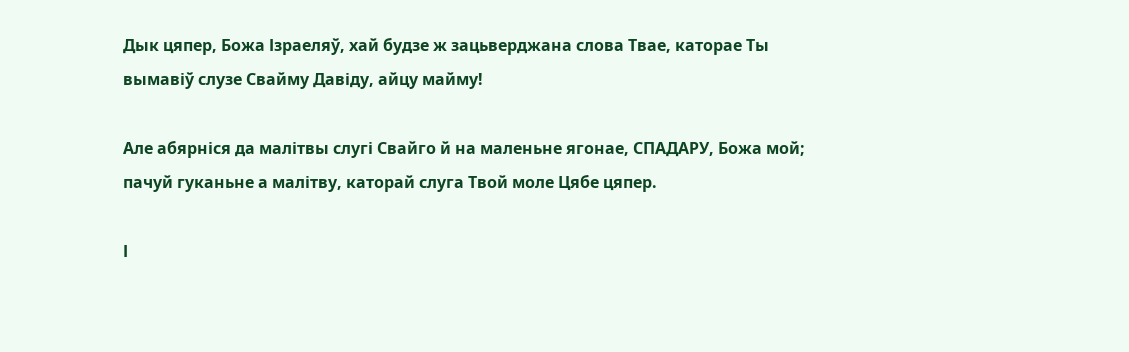Дык цяпер, Божа Ізраеляў, хай будзе ж зацьверджана слова Твае, каторае Ты вымавіў слузе Свайму Давіду, айцу майму!

Але абярніся да малітвы слугі Свайго й на маленьне ягонае, СПАДАРУ, Божа мой; пачуй гуканьне а малітву, каторай слуга Твой моле Цябе цяпер.

І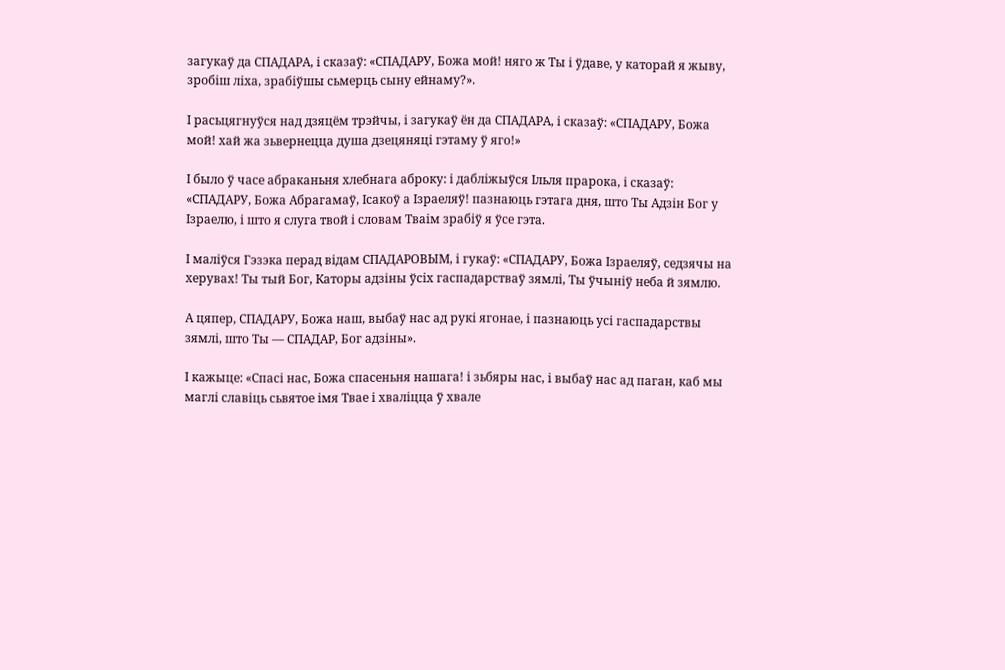загукаў да СПАДАРА, і сказаў: «СПАДАРУ, Божа мой! няго ж Ты і ўдаве, у каторай я жыву, зробіш ліха, зрабіўшы сьмерць сыну ейнаму?».

І расьцягнуўся над дзяцём трэйчы, і загукаў ён да СПАДАРА, і сказаў: «СПАДАРУ, Божа мой! хай жа зьвернецца душа дзецяняці гэтаму ў яго!»

І было ў часе абраканьня хлебнага аброку: і дабліжыўся Ільля прарока, і сказаў: «СПАДАРУ, Божа Абрагамаў, Ісакоў а Ізраеляў! пазнаюць гэтага дня, што Ты Адзін Бог у Ізраелю, і што я слуга твой і словам Тваім зрабіў я ўсе гэта.

І маліўся Гэзэка перад відам СПАДАРОВЫМ, і гукаў: «СПАДАРУ, Божа Ізраеляў, седзячы на херувах! Ты тый Бог, Каторы адзіны ўсіх гаспадарстваў зямлі, Ты ўчыніў неба й зямлю.

А цяпер, СПАДАРУ, Божа наш, выбаў нас ад рукі ягонае, і пазнаюць усі гаспадарствы зямлі, што Ты — СПАДАР, Бог адзіны».

І кажыце: «Спасі нас, Божа спасеньня нашага! і зьбяры нас, і выбаў нас ад паган, каб мы маглі славіць сьвятое імя Твае і хваліцца ў хвале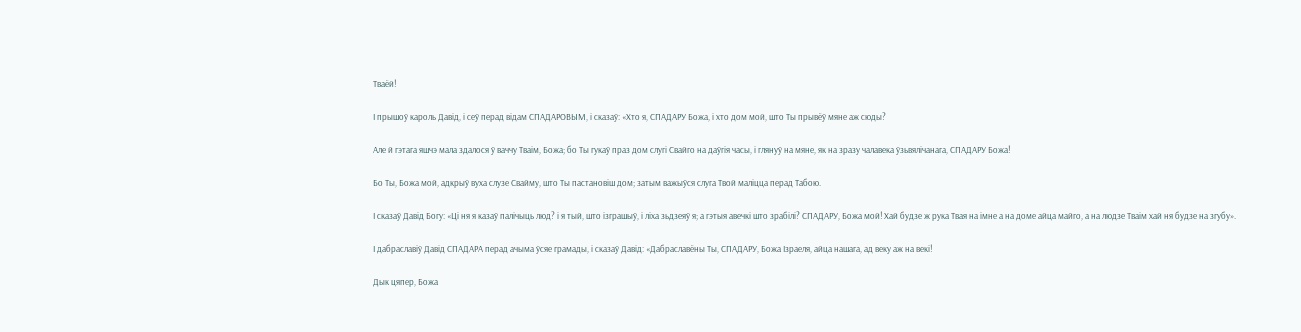Тваёй!

І прышоў кароль Давід, і сеў перад відам СПАДАРОВЫМ, і сказаў: «Хто я, СПАДАРУ Божа, і хто дом мой, што Ты прывёў мяне аж сюды?

Але й гэтага яшчэ мала здалося ў ваччу Тваім, Божа; бо Ты гукаў праз дом слугі Свайго на даўгія часы, і глянуў на мяне, як на зразу чалавека ўзьвялічанага, СПАДАРУ Божа!

Бо Ты, Божа мой, адкрыў вуха слузе Свайму, што Ты пастановіш дом; затым важыўся слуга Твой маліцца перад Табою.

І сказаў Давід Богу: «Ці ня я казаў палічыць люд? і я тый, што ізграшыў, і ліха зьдзеяў я; а гэтыя авечкі што зрабілі? СПАДАРУ, Божа мой! Хай будзе ж рука Твая на імне а на доме айца майго, а на людзе Тваім хай ня будзе на згубу».

І дабраславіў Давід СПАДАРА перад ачыма ўсяе грамады, і сказаў Давід: «Дабраславёны Ты, СПАДАРУ, Божа Ізраеля, айца нашага, ад веку аж на векі!

Дык цяпер, Божа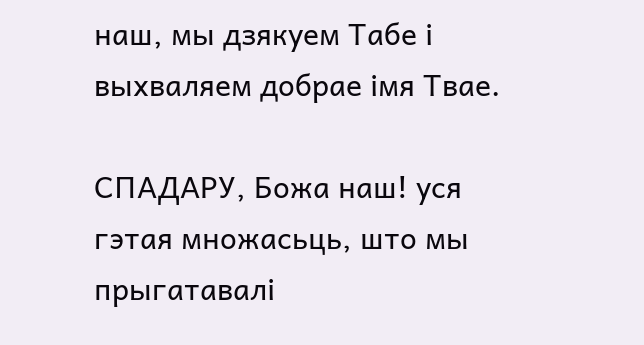наш, мы дзякуем Табе і выхваляем добрае імя Твае.

СПАДАРУ, Божа наш! уся гэтая множасьць, што мы прыгатавалі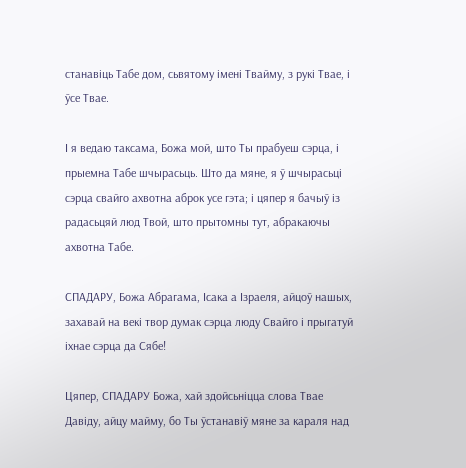станавіць Табе дом, сьвятому імені Твайму, з рукі Твае, і ўсе Твае.

І я ведаю таксама, Божа мой, што Ты прабуеш сэрца, і прыемна Табе шчырасьць. Што да мяне, я ў шчырасьці сэрца свайго ахвотна аброк усе гэта; і цяпер я бачыў із радасьцяй люд Твой, што прытомны тут, абракаючы ахвотна Табе.

СПАДАРУ, Божа Абрагама, Ісака а Ізраеля, айцоў нашых, захавай на векі твор думак сэрца люду Свайго і прыгатуй іхнае сэрца да Сябе!

Цяпер, СПАДАРУ Божа, хай здойсьніцца слова Твае Давіду, айцу майму, бо Ты ўстанавіў мяне за караля над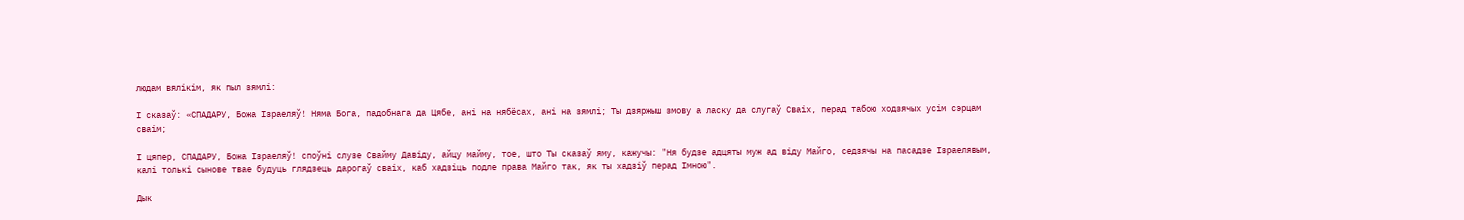людам вялікім, як пыл зямлі:

І сказаў: «СПАДАРУ, Божа Ізраеляў! Няма Бога, падобнага да Цябе, ані на нябёсах, ані на зямлі; Ты дзяржыш змову а ласку да слугаў Сваіх, перад табою ходзячых усім сэрцам сваім;

І цяпер, СПАДАРУ, Божа Ізраеляў! споўні слузе Свайму Давіду, айцу майму, тое, што Ты сказаў яму, кажучы: "Ня будзе адцяты муж ад віду Майго, седзячы на пасадзе Ізраелявым, калі толькі сынове твае будуць глядзець дарогаў сваіх, каб хадзіць подле права Майго так, як ты хадзіў перад Імною".

Дык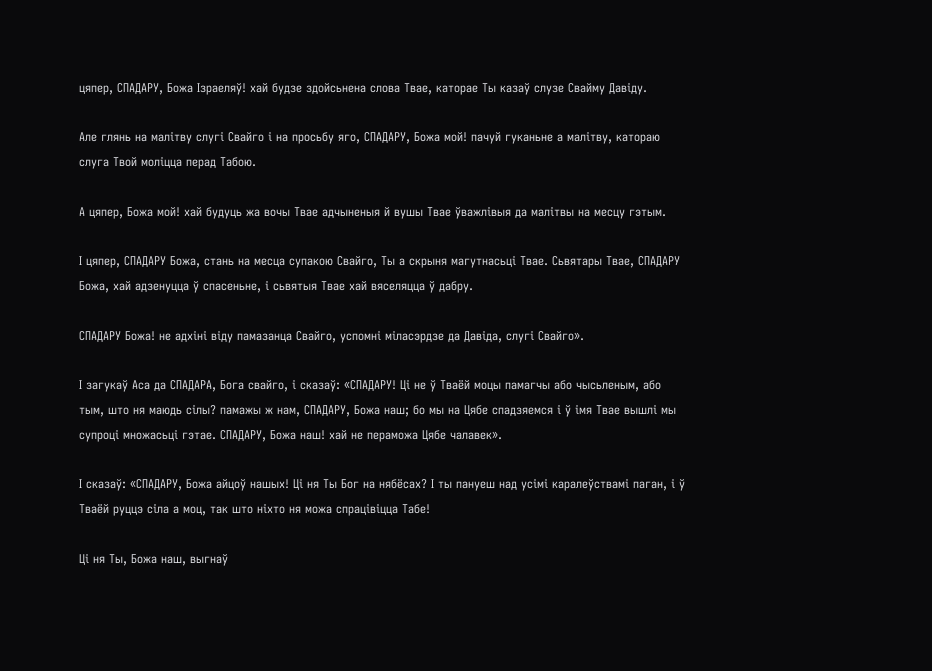цяпер, СПАДАРУ, Божа Ізраеляў! хай будзе здойсьнена слова Твае, каторае Ты казаў слузе Свайму Давіду.

Але глянь на малітву слугі Свайго і на просьбу яго, СПАДАРУ, Божа мой! пачуй гуканьне а малітву, катораю слуга Твой моліцца перад Табою.

А цяпер, Божа мой! хай будуць жа вочы Твае адчыненыя й вушы Твае ўважлівыя да малітвы на месцу гэтым.

І цяпер, СПАДАРУ Божа, стань на месца супакою Свайго, Ты а скрыня магутнасьці Твае. Сьвятары Твае, СПАДАРУ Божа, хай адзенуцца ў спасеньне, і сьвятыя Твае хай вяселяцца ў дабру.

СПАДАРУ Божа! не адхіні віду памазанца Свайго, успомні міласэрдзе да Давіда, слугі Свайго».

І загукаў Аса да СПАДАРА, Бога свайго, і сказаў: «СПАДАРУ! Ці не ў Тваёй моцы памагчы або чысьленым, або тым, што ня маюдь сілы? памажы ж нам, СПАДАРУ, Божа наш; бо мы на Цябе спадзяемся і ў імя Твае вышлі мы супроці множасьці гэтае. СПАДАРУ, Божа наш! хай не пераможа Цябе чалавек».

І сказаў: «СПАДАРУ, Божа айцоў нашых! Ці ня Ты Бог на нябёсах? І ты пануеш над усімі каралеўствамі паган, і ў Тваёй руццэ сіла а моц, так што ніхто ня можа спрацівіцца Табе!

Ці ня Ты, Божа наш, выгнаў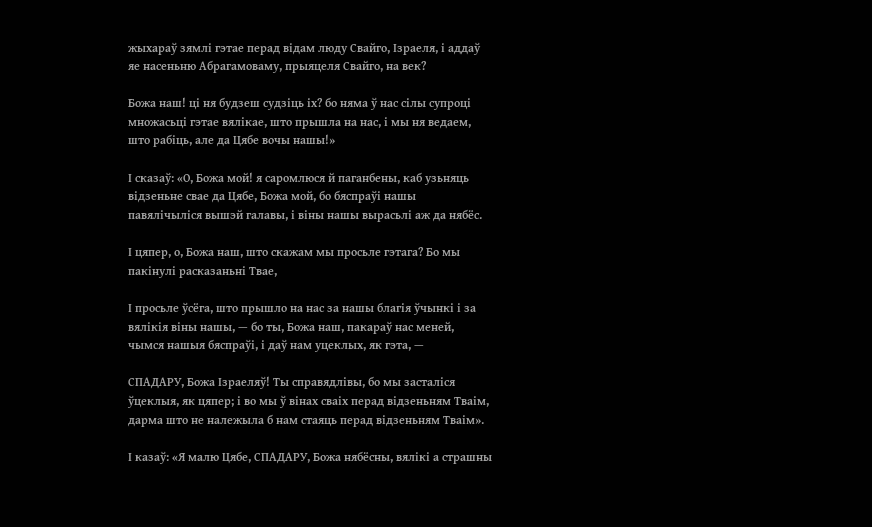жыхараў зямлі гэтае перад відам люду Свайго, Ізраеля, і аддаў яе насеньню Абрагамоваму, прыяцеля Свайго, на век?

Божа наш! ці ня будзеш судзіць іх? бо няма ў нас сілы супроці множасьці гэтае вялікае, што прышла на нас, і мы ня ведаем, што рабіць, але да Цябе вочы нашы!»

І сказаў: «О, Божа мой! я саромлюся й паганбены, каб узьняць відзеньне свае да Цябе, Божа мой, бо бяспраўі нашы павялічыліся вышэй галавы, і віны нашы вырасьлі аж да нябёс.

І цяпер, о, Божа наш, што скажам мы просьле гэтага? Бо мы пакінулі расказаньні Твае,

І просьле ўсёга, што прышло на нас за нашы благія ўчынкі і за вялікія віны нашы, — бо ты, Божа наш, пакараў нас меней, чымся нашыя бяспраўі, і даў нам уцеклых, як гэта, —

СПАДАРУ, Божа Ізраеляў! Ты справядлівы, бо мы засталіся ўцеклыя, як цяпер; і во мы ў вінах сваіх перад відзеньням Тваім, дарма што не належыла б нам стаяць перад відзеньням Тваім».

І казаў: «Я малю Цябе, СПАДАРУ, Божа нябёсны, вялікі а страшны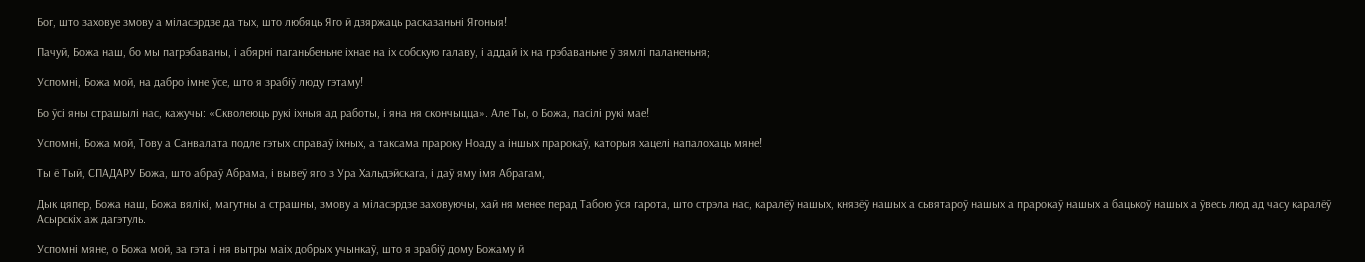Бог, што заховуе змову а міласэрдзе да тых, што любяць Яго й дзяржаць расказаньні Ягоныя!

Пачуй, Божа наш, бо мы пагрэбаваны, і абярні паганьбеньне іхнае на іх собскую галаву, і аддай іх на грэбаваньне ў зямлі паланеньня;

Успомні, Божа мой, на дабро імне ўсе, што я зрабіў люду гэтаму!

Бо ўсі яны страшылі нас, кажучы: «Скволеюць рукі іхныя ад работы, і яна ня скончыцца». Але Ты, о Божа, пасілі рукі мае!

Успомні, Божа мой, Тову а Санвалата подле гэтых справаў іхных, а таксама прароку Ноаду а іншых прарокаў, каторыя хацелі напалохаць мяне!

Ты ё Тый, СПАДАРУ Божа, што абраў Абрама, і вывеў яго з Ура Хальдэйскага, і даў яму імя Абрагам,

Дык цяпер, Божа наш, Божа вялікі, магутны а страшны, змову а міласэрдзе заховуючы, хай ня менее перад Табою ўся гарота, што стрэла нас, каралёў нашых, князёў нашых а сьвятароў нашых а прарокаў нашых а бацькоў нашых а ўвесь люд ад часу каралёў Асырскіх аж дагэтуль.

Успомні мяне, о Божа мой, за гэта і ня вытры маіх добрых учынкаў, што я зрабіў дому Божаму й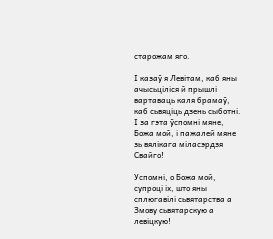старожам яго.

І казаў я Левітам, каб яны ачысьціліся й прышлі вартаваць каля брамаў, каб сьвяціць дзень сыботні. І за гэта ўспомні мяне, Божа мой, і пажалей мяне зь вялікага міласэрдзя Свайго!

Успомні, о Божа мой, супроці іх, што яны сплюгавілі сьвятарства а Змову сьвятарскую а левіцкую!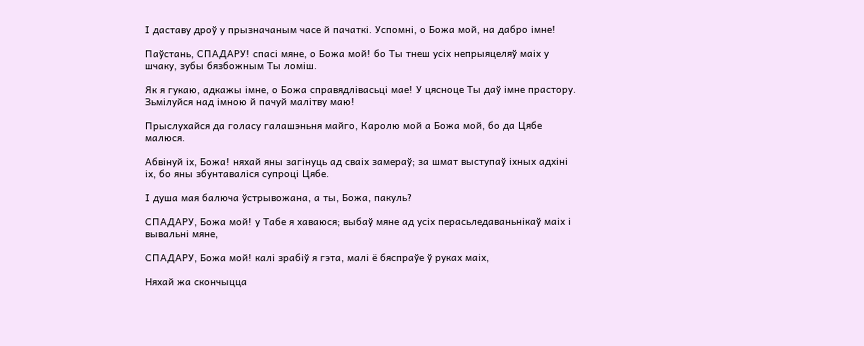І даставу дроў у прызначаным часе й пачаткі. Успомні, о Божа мой, на дабро імне!

Паўстань, СПАДАРУ! спасі мяне, о Божа мой! бо Ты тнеш усіх непрыяцеляў маіх у шчаку, зубы бязбожным Ты ломіш.

Як я гукаю, адкажы імне, о Божа справядлівасьці мае! У цясноце Ты даў імне прастору. Зьмілуйся над імною й пачуй малітву маю!

Прыслухайся да голасу галашэньня майго, Каролю мой а Божа мой, бо да Цябе малюся.

Абвінуй іх, Божа! няхай яны загінуць ад сваіх замераў; за шмат выступаў іхных адхіні іх, бо яны збунтаваліся супроці Цябе.

І душа мая балюча ўстрывожана, а ты, Божа, пакуль?

СПАДАРУ, Божа мой! у Табе я хаваюся; выбаў мяне ад усіх перасьледаваньнікаў маіх і вывальні мяне,

СПАДАРУ, Божа мой! калі зрабіў я гэта, малі ё бяспраўе ў руках маіх,

Няхай жа скончыцца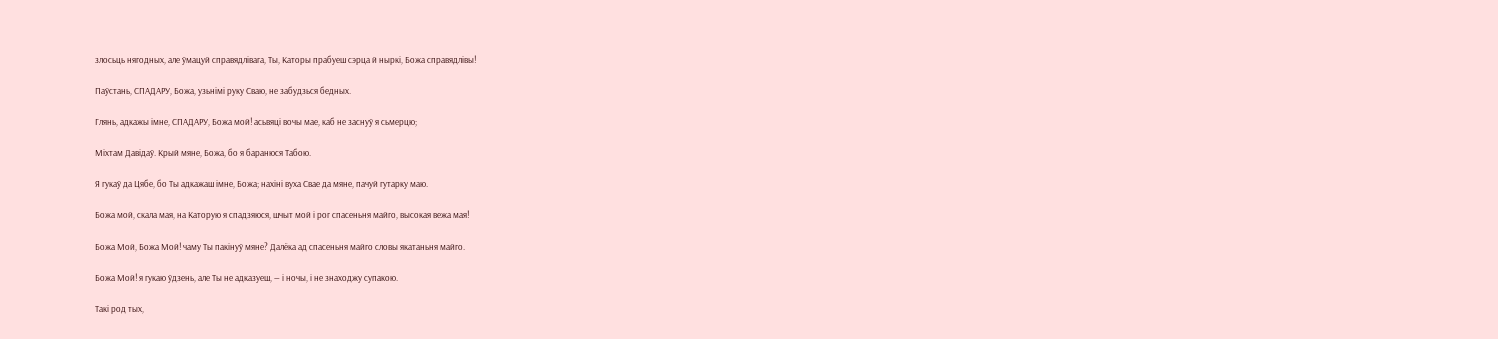злосьць нягодных, але ўмацуй справядлівага, Ты, Каторы прабуеш сэрца й ныркі, Божа справядлівы!

Паўстань, СПАДАРУ, Божа, узьнімі руку Сваю, не забудзься бедных.

Глянь, адкажы імне, СПАДАРУ, Божа мой! асьвяці вочы мае, каб не заснуў я сьмерцю;

Міхтам Давідаў. Крый мяне, Божа, бо я баранюся Табою.

Я гукаў да Цябе, бо Ты адкажаш імне, Божа; нахіні вуха Свае да мяне, пачуй гутарку маю.

Божа мой, скала мая, на Каторую я спадзяюся, шчыт мой і рог спасеньня майго, высокая вежа мая!

Божа Мой, Божа Мой! чаму Ты пакінуў мяне? Далёка ад спасеньня майго словы якатаньня майго.

Божа Мой! я гукаю ўдзень, але Ты не адказуеш, — і ночы, і не знаходжу супакою.

Такі род тых,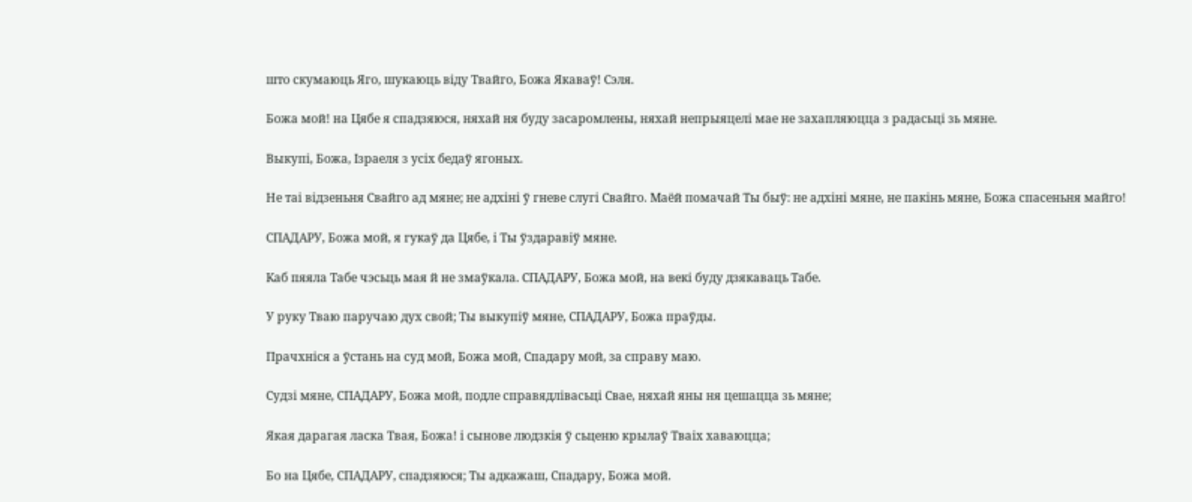што скумаюць Яго, шукаюць віду Твайго, Божа Якаваў! Сэля.

Божа мой! на Цябе я спадзяюся, няхай ня буду засаромлены, няхай непрыяцелі мае не захапляюцца з радасьці зь мяне.

Выкупі, Божа, Ізраеля з усіх бедаў ягоных.

Не таі відзеньня Свайго ад мяне; не адхіні ў гневе слугі Свайго. Маёй помачай Ты быў: не адхіні мяне, не пакінь мяне, Божа спасеньня майго!

СПАДАРУ, Божа мой, я гукаў да Цябе, і Ты ўздаравіў мяне.

Каб пяяла Табе чэсьць мая й не змаўкала. СПАДАРУ, Божа мой, на векі буду дзякаваць Табе.

У руку Тваю паручаю дух свой; Ты выкупіў мяне, СПАДАРУ, Божа праўды.

Прачхніся а ўстань на суд мой, Божа мой, Спадару мой, за справу маю.

Судзі мяне, СПАДАРУ, Божа мой, подле справядлівасьці Свае, няхай яны ня цешацца зь мяне;

Якая дарагая ласка Твая, Божа! і сынове людзкія ў сьценю крылаў Тваіх хаваюцца;

Бо на Цябе, СПАДАРУ, спадзяюся; Ты адкажаш, Спадару, Божа мой.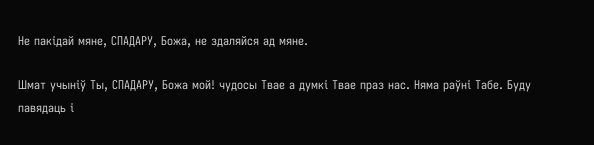Не пакідай мяне, СПАДАРУ, Божа, не здаляйся ад мяне.

Шмат учыніў Ты, СПАДАРУ, Божа мой! чудосы Твае а думкі Твае праз нас. Няма раўні Табе. Буду павядаць і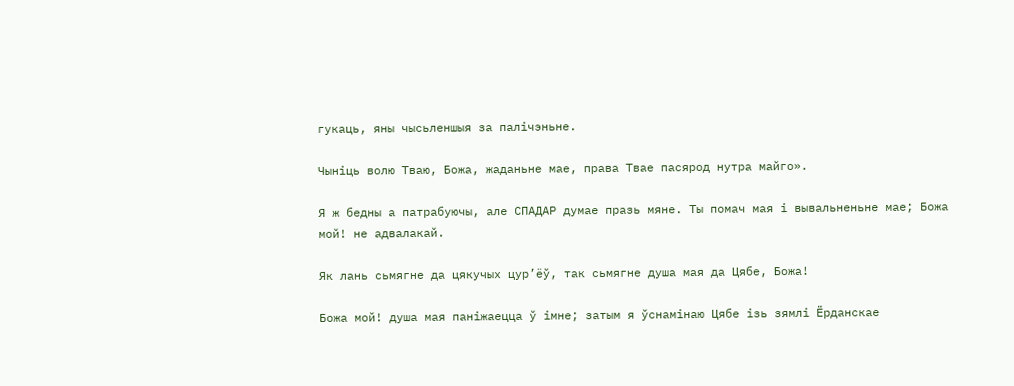гукаць, яны чысьленшыя за палічэньне.

Чыніць волю Тваю, Божа, жаданьне мае, права Твае пасярод нутра майго».

Я ж бедны а патрабуючы, але СПАДАР думае празь мяне. Ты помач мая і вывальненьне мае; Божа мой! не адвалакай.

Як лань сьмягне да цякучых цур’ёў, так сьмягне душа мая да Цябе, Божа!

Божа мой! душа мая паніжаецца ў імне; затым я ўснамінаю Цябе ізь зямлі Ёрданскае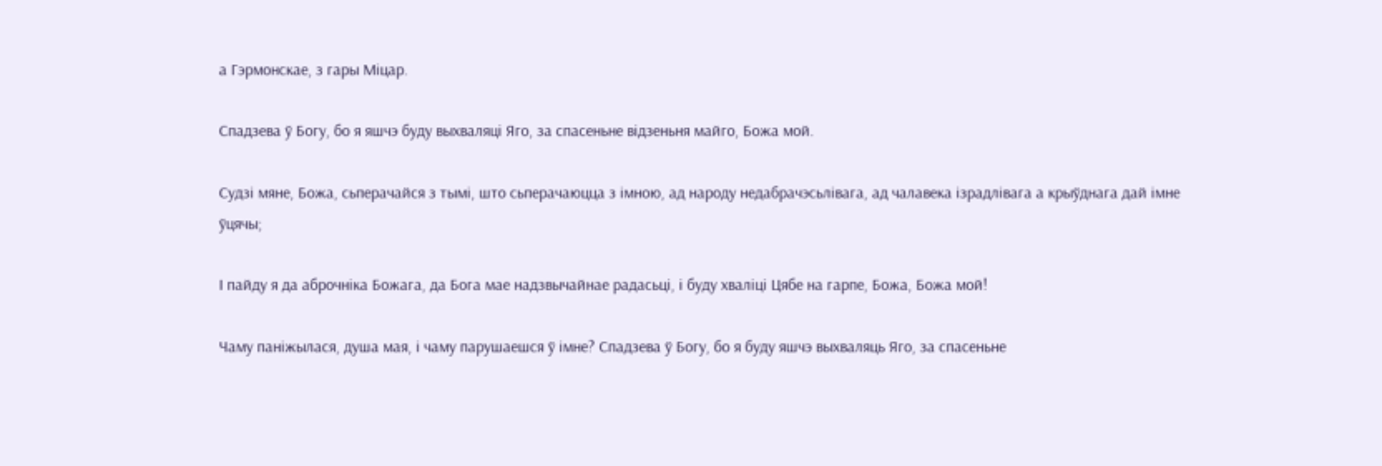а Гэрмонскае, з гары Міцар.

Спадзева ў Богу, бо я яшчэ буду выхваляці Яго, за спасеньне відзеньня майго, Божа мой.

Судзі мяне, Божа, сьперачайся з тымі, што сьперачаюцца з імною, ад народу недабрачэсьлівага, ад чалавека ізрадлівага а крыўднага дай імне ўцячы;

І пайду я да аброчніка Божага, да Бога мае надзвычайнае радасьці, і буду хваліці Цябе на гарпе, Божа, Божа мой!

Чаму паніжылася, душа мая, і чаму парушаешся ў імне? Спадзева ў Богу, бо я буду яшчэ выхваляць Яго, за спасеньне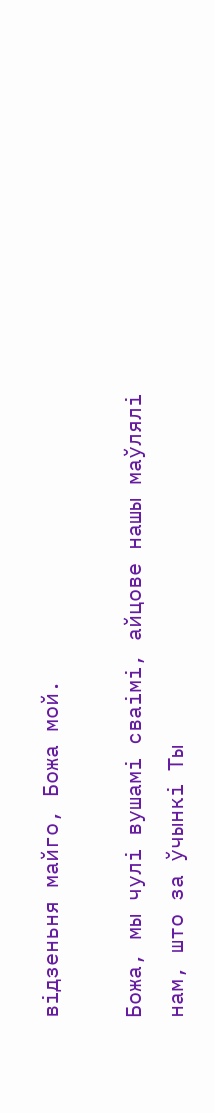відзеньня майго, Божа мой.

Божа, мы чулі вушамі сваімі, айцове нашы маўлялі нам, што за ўчынкі Ты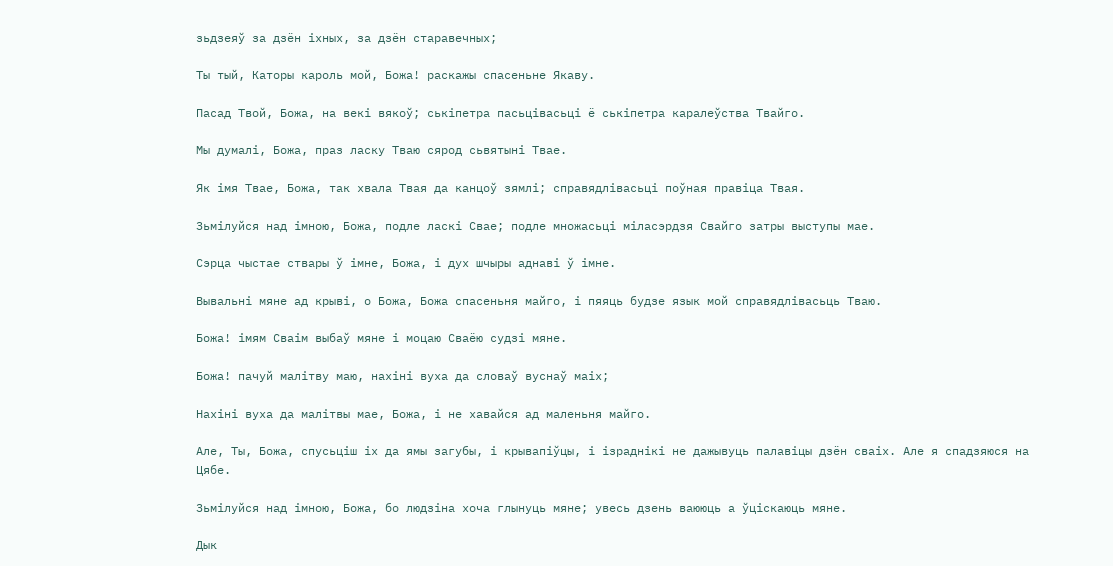зьдзеяў за дзён іхных, за дзён старавечных;

Ты тый, Каторы кароль мой, Божа! раскажы спасеньне Якаву.

Пасад Твой, Божа, на векі вякоў; ськіпетра пасьцівасьці ё ськіпетра каралеўства Твайго.

Мы думалі, Божа, праз ласку Тваю сярод сьвятыні Твае.

Як імя Твае, Божа, так хвала Твая да канцоў зямлі; справядлівасьці поўная правіца Твая.

Зьмілуйся над імною, Божа, подле ласкі Свае; подле множасьці міласэрдзя Свайго затры выступы мае.

Сэрца чыстае ствары ў імне, Божа, і дух шчыры аднаві ў імне.

Вывальні мяне ад крыві, о Божа, Божа спасеньня майго, і пяяць будзе язык мой справядлівасьць Тваю.

Божа! імям Сваім выбаў мяне і моцаю Сваёю судзі мяне.

Божа! пачуй малітву маю, нахіні вуха да словаў вуснаў маіх;

Нахіні вуха да малітвы мае, Божа, і не хавайся ад маленьня майго.

Але, Ты, Божа, спусьціш іх да ямы загубы, і крывапіўцы, і ізраднікі не дажывуць палавіцы дзён сваіх. Але я спадзяюся на Цябе.

Зьмілуйся над імною, Божа, бо людзіна хоча глынуць мяне; увесь дзень ваююць а ўціскаюць мяне.

Дык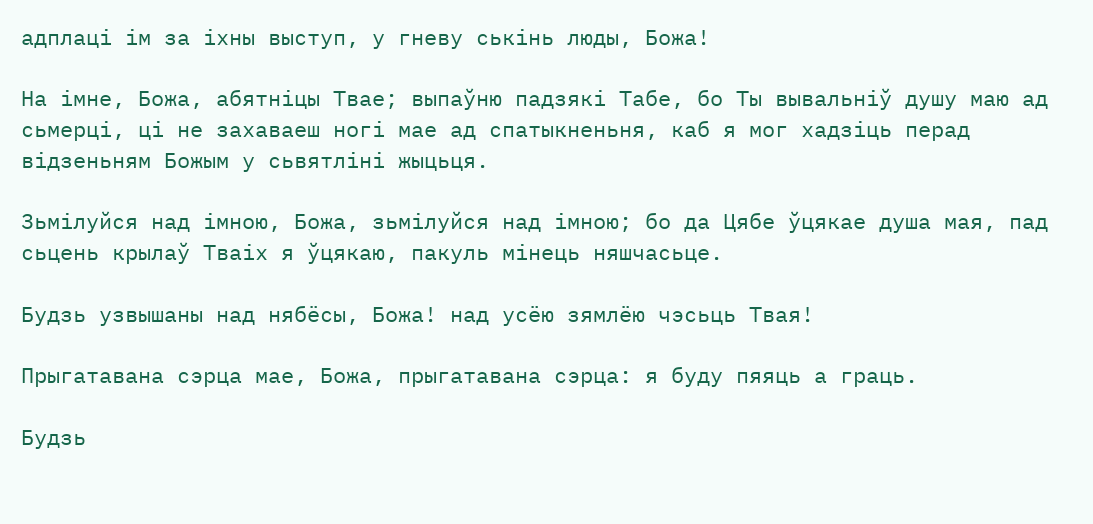адплаці ім за іхны выступ, у гневу ськінь люды, Божа!

На імне, Божа, абятніцы Твае; выпаўню падзякі Табе, бо Ты вывальніў душу маю ад сьмерці, ці не захаваеш ногі мае ад спатыкненьня, каб я мог хадзіць перад відзеньням Божым у сьвятліні жыцьця.

Зьмілуйся над імною, Божа, зьмілуйся над імною; бо да Цябе ўцякае душа мая, пад сьцень крылаў Тваіх я ўцякаю, пакуль мінець няшчасьце.

Будзь узвышаны над нябёсы, Божа! над усёю зямлёю чэсьць Твая!

Прыгатавана сэрца мае, Божа, прыгатавана сэрца: я буду пяяць а граць.

Будзь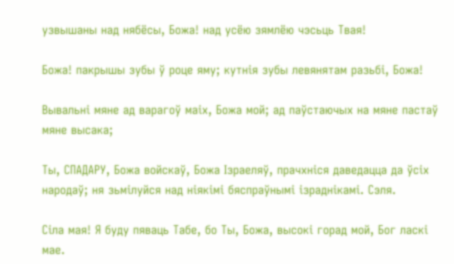узвышаны над нябёсы, Божа! над усёю зямлёю чэсьць Твая!

Божа! пакрышы зубы ў роце яму; кутнія зубы левянятам разьбі, Божа!

Вывальні мяне ад варагоў маіх, Божа мой; ад паўстаючых на мяне пастаў мяне высака;

Ты, СПАДАРУ, Божа войскаў, Божа Ізраеляў, прачхніся даведацца да ўсіх народаў; ня зьмілуйся над ніякімі бяспраўнымі ізраднікамі. Сэля.

Сіла мая! Я буду пяваць Табе, бо Ты, Божа, высокі горад мой, Бог ласкі мае.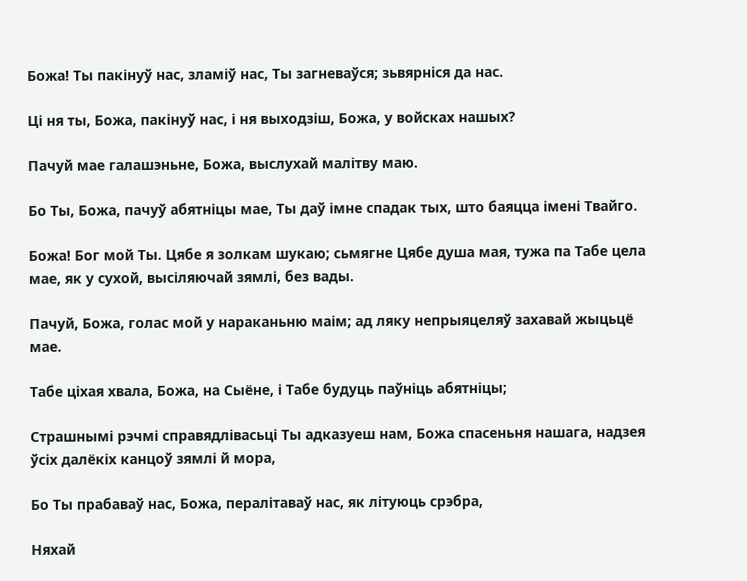Божа! Ты пакінуў нас, зламіў нас, Ты загневаўся; зьвярніся да нас.

Ці ня ты, Божа, пакінуў нас, і ня выходзіш, Божа, у войсках нашых?

Пачуй мае галашэньне, Божа, выслухай малітву маю.

Бо Ты, Божа, пачуў абятніцы мае, Ты даў імне спадак тых, што баяцца імені Твайго.

Божа! Бог мой Ты. Цябе я золкам шукаю; сьмягне Цябе душа мая, тужа па Табе цела мае, як у сухой, высіляючай зямлі, без вады.

Пачуй, Божа, голас мой у нараканьню маім; ад ляку непрыяцеляў захавай жыцьцё мае.

Табе ціхая хвала, Божа, на Сыёне, і Табе будуць паўніць абятніцы;

Страшнымі рэчмі справядлівасьці Ты адказуеш нам, Божа спасеньня нашага, надзея ўсіх далёкіх канцоў зямлі й мора,

Бо Ты прабаваў нас, Божа, пералітаваў нас, як літуюць срэбра,

Няхай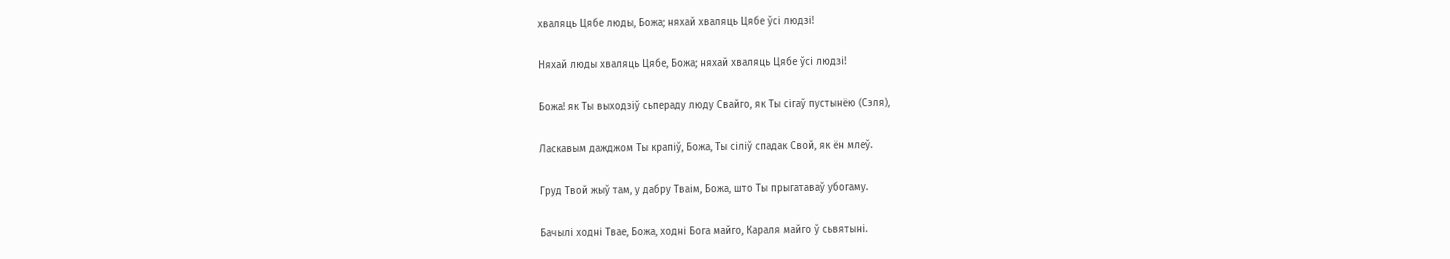хваляць Цябе люды, Божа; няхай хваляць Цябе ўсі людзі!

Няхай люды хваляць Цябе, Божа; няхай хваляць Цябе ўсі людзі!

Божа! як Ты выходзіў сьпераду люду Свайго, як Ты сігаў пустынёю (Сэля),

Ласкавым дажджом Ты крапіў, Божа, Ты сіліў спадак Свой, як ён млеў.

Груд Твой жыў там, у дабру Тваім, Божа, што Ты прыгатаваў убогаму.

Бачылі ходні Твае, Божа, ходні Бога майго, Караля майго ў сьвятыні.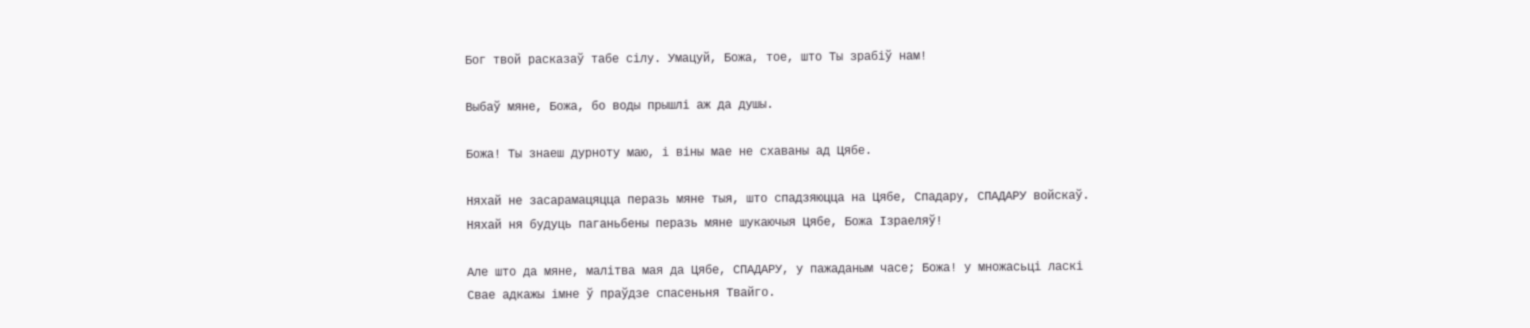Бог твой расказаў табе сілу. Умацуй, Божа, тое, што Ты зрабіў нам!

Выбаў мяне, Божа, бо воды прышлі аж да душы.

Божа! Ты знаеш дурноту маю, і віны мае не схаваны ад Цябе.

Няхай не засарамацяцца перазь мяне тыя, што спадзяюцца на Цябе, Спадару, СПАДАРУ войскаў. Няхай ня будуць паганьбены перазь мяне шукаючыя Цябе, Божа Ізраеляў!

Але што да мяне, малітва мая да Цябе, СПАДАРУ, у пажаданым часе; Божа! у множасьці ласкі Свае адкажы імне ў праўдзе спасеньня Твайго.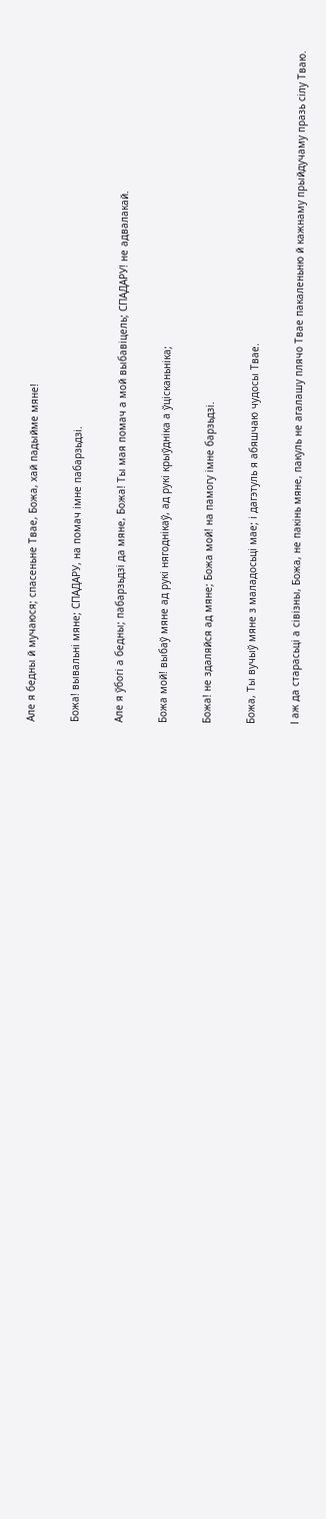Але я бедны й мучаюся; спасеньне Твае, Божа, хай падыйме мяне!

Божа! вывальні мяне; СПАДАРУ, на помач імне пабарзьдзі.

Але я ўбогі а бедны; пабарзьдзі да мяне, Божа! Ты мая помач а мой выбавіцель; СПАДАРУ! не адвалакай.

Божа мой! выбаў мяне ад рукі нягоднікаў, ад рукі крыўдніка а ўцісканьніка;

Божа! не здаляйся ад мяне; Божа мой! на памогу імне барзьдзі.

Божа, Ты вучыў мяне з маладосьці мае; і дагэтуль я абяшчаю чудосы Твае.

І аж да старасьці а сівізны, Божа, не пакінь мяне, пакуль не агалашу плячо Твае пакаленьню й кажнаму прыйдучаму празь сілу Тваю.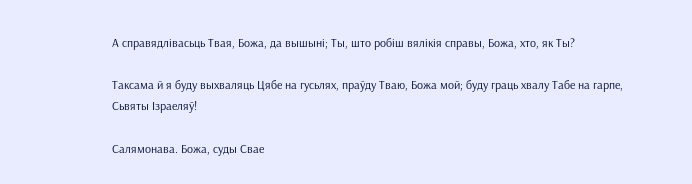А справядлівасьць Твая, Божа, да вышыні; Ты, што робіш вялікія справы, Божа, хто, як Ты?

Таксама й я буду выхваляць Цябе на гусьлях, праўду Тваю, Божа мой; буду граць хвалу Табе на гарпе, Сьвяты Ізраеляў!

Салямонава. Божа, суды Свае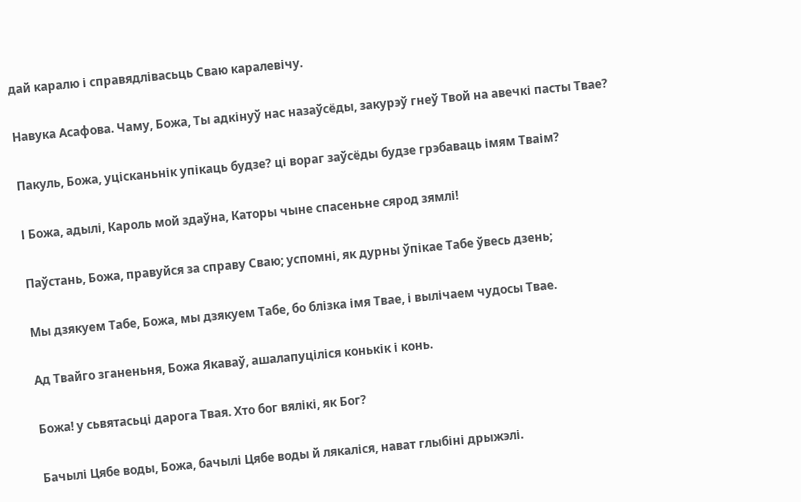дай каралю і справядлівасьць Сваю каралевічу.

Навука Асафова. Чаму, Божа, Ты адкінуў нас назаўсёды, закурэў гнеў Твой на авечкі пасты Твае?

Пакуль, Божа, уцісканьнік упікаць будзе? ці вораг заўсёды будзе грэбаваць імям Тваім?

І Божа, адылі, Кароль мой здаўна, Каторы чыне спасеньне сярод зямлі!

Паўстань, Божа, правуйся за справу Сваю; успомні, як дурны ўпікае Табе ўвесь дзень;

Мы дзякуем Табе, Божа, мы дзякуем Табе, бо блізка імя Твае, і вылічаем чудосы Твае.

Ад Твайго зганеньня, Божа Якаваў, ашалапуціліся конькік і конь.

Божа! у сьвятасьці дарога Твая. Хто бог вялікі, як Бог?

Бачылі Цябе воды, Божа, бачылі Цябе воды й лякаліся, нават глыбіні дрыжэлі.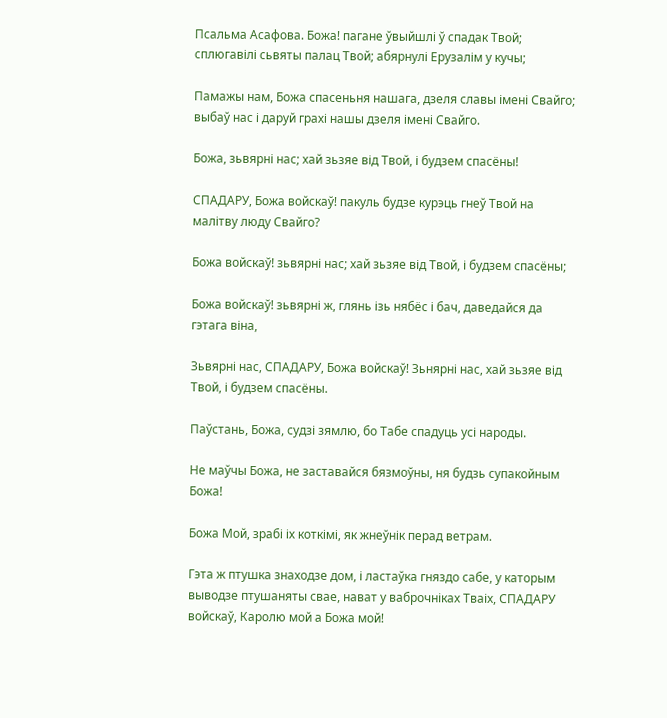Псальма Асафова. Божа! пагане ўвыйшлі ў спадак Твой; сплюгавілі сьвяты палац Твой; абярнулі Ерузалім у кучы;

Памажы нам, Божа спасеньня нашага, дзеля славы імені Свайго; выбаў нас і даруй грахі нашы дзеля імені Свайго.

Божа, зьвярні нас; хай зьзяе від Твой, і будзем спасёны!

СПАДАРУ, Божа войскаў! пакуль будзе курэць гнеў Твой на малітву люду Свайго?

Божа войскаў! зьвярні нас; хай зьзяе від Твой, і будзем спасёны;

Божа войскаў! зьвярні ж, глянь ізь нябёс і бач, даведайся да гэтага віна,

Зьвярні нас, СПАДАРУ, Божа войскаў! Зьнярні нас, хай зьзяе від Твой, і будзем спасёны.

Паўстань, Божа, судзі зямлю, бо Табе спадуць усі народы.

Не маўчы Божа, не заставайся бязмоўны, ня будзь супакойным Божа!

Божа Мой, зрабі іх коткімі, як жнеўнік перад ветрам.

Гэта ж птушка знаходзе дом, і ластаўка гняздо сабе, у каторым выводзе птушаняты свае, нават у ваброчніках Тваіх, СПАДАРУ войскаў, Каролю мой а Божа мой!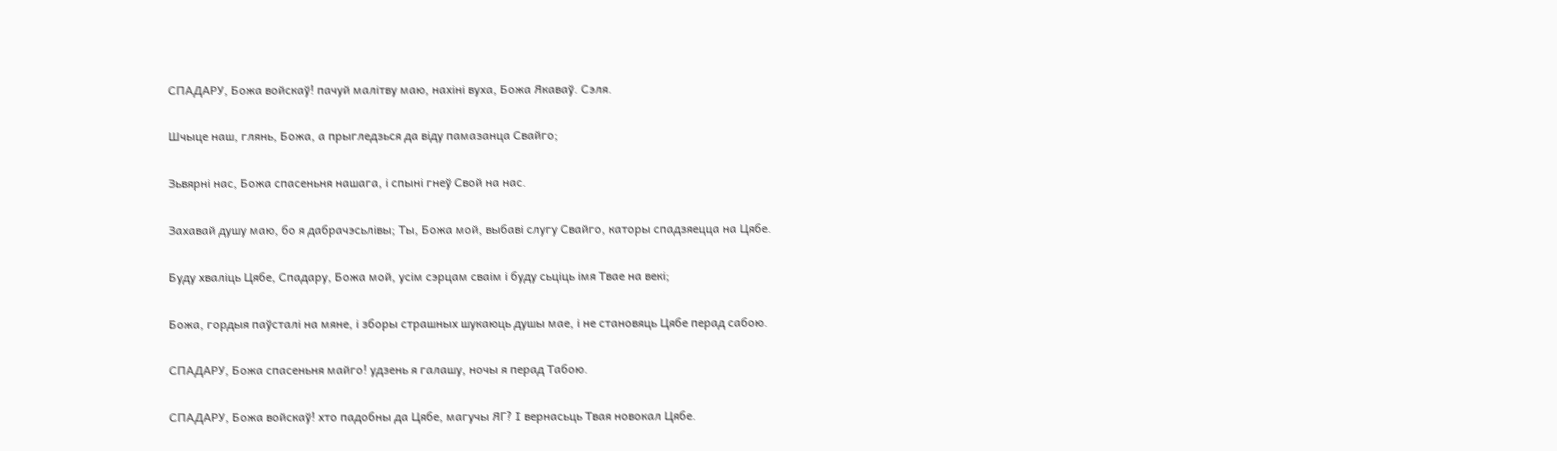СПАДАРУ, Божа войскаў! пачуй малітву маю, нахіні вуха, Божа Якаваў. Сэля.

Шчыце наш, глянь, Божа, а прыгледзься да віду памазанца Свайго;

Зьвярні нас, Божа спасеньня нашага, і спыні гнеў Свой на нас.

Захавай душу маю, бо я дабрачэсьлівы; Ты, Божа мой, выбаві слугу Свайго, каторы спадзяецца на Цябе.

Буду хваліць Цябе, Спадару, Божа мой, усім сэрцам сваім і буду сьціць імя Твае на векі;

Божа, гордыя паўсталі на мяне, і зборы страшных шукаюць душы мае, і не становяць Цябе перад сабою.

СПАДАРУ, Божа спасеньня майго! удзень я галашу, ночы я перад Табою.

СПАДАРУ, Божа войскаў! хто падобны да Цябе, магучы ЯГ? І вернасьць Твая новокал Цябе.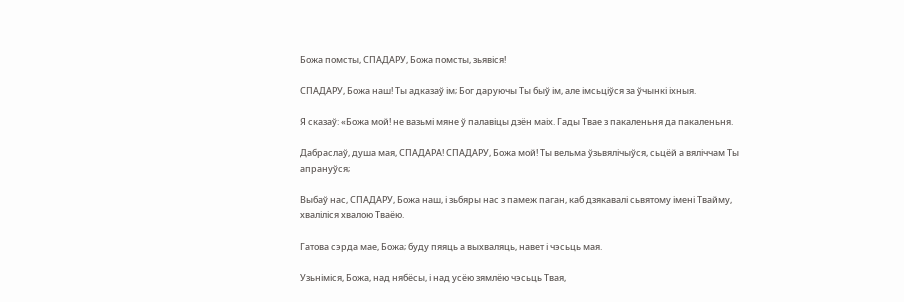Божа помсты, СПАДАРУ, Божа помсты, зьявіся!

СПАДАРУ, Божа наш! Ты адказаў ім; Бог даруючы Ты быў ім, але імсьціўся за ўчынкі іхныя.

Я сказаў: «Божа мой! не вазьмі мяне ў палавіцы дзён маіх. Гады Твае з пакаленьня да пакаленьня.

Дабраслаў, душа мая, СПАДАРА! СПАДАРУ, Божа мой! Ты вельма ўзьвялічыўся, сьцёй а вяліччам Ты апрануўся;

Выбаў нас, СПАДАРУ, Божа наш, і зьбяры нас з памеж паган, каб дзякавалі сьвятому імені Твайму, хваліліся хвалою Тваёю.

Гатова сэрда мае, Божа; буду пяяць а выхваляць, навет і чэсьць мая.

Узьніміся, Божа, над нябёсы, і над усёю зямлёю чэсьць Твая,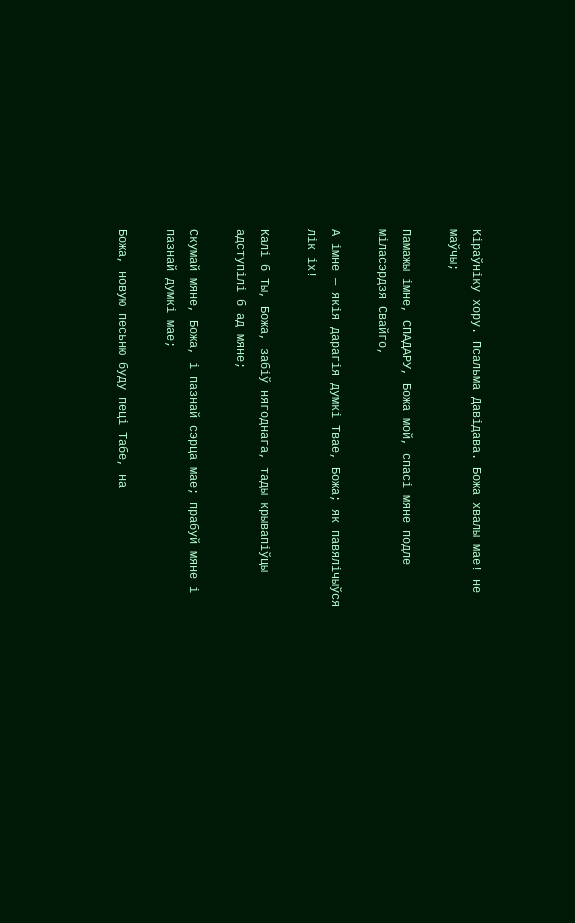Кіраўніку хору. Псальма Давідава. Божа хвалы мае! не маўчы;

Памажы імне, СПАДАРУ, Божа мой, спасі мяне подле міласэрдзя Свайго,

А імне — якія дарагія думкі Твае, Божа; як павялічыўся лік іх!

Калі б Ты, Божа, забіў нягоднага, тады крывапіўцы адступілі б ад мяне;

Скумай мяне, Божа, і пазнай сэрца мае; прабуй мяне і пазнай думкі мае;

Божа, новую песьню буду пеці Табе, на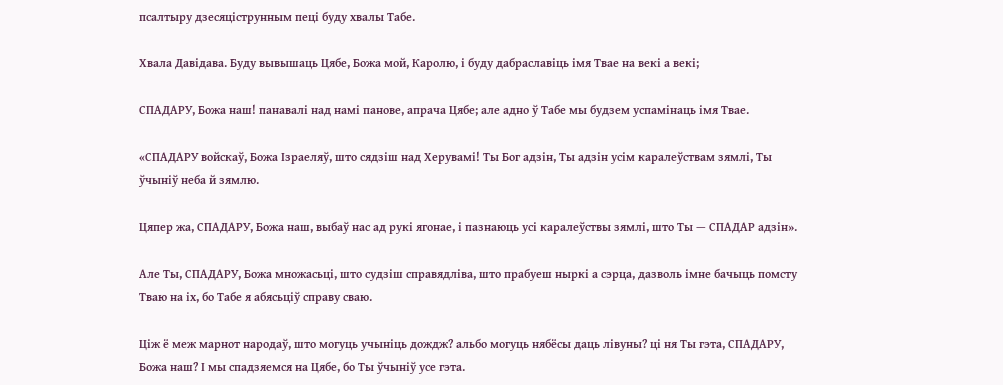псалтыру дзесяціструнным пеці буду хвалы Табе.

Хвала Давідава. Буду вывышаць Цябе, Божа мой, Каролю, і буду дабраславіць імя Твае на векі а векі;

СПАДАРУ, Божа наш! панавалі над намі панове, апрача Цябе; але адно ў Табе мы будзем успамінаць імя Твае.

«СПАДАРУ войскаў, Божа Ізраеляў, што сядзіш над Херувамі! Ты Бог адзін, Ты адзін усім каралеўствам зямлі, Ты ўчыніў неба й зямлю.

Цяпер жа, СПАДАРУ, Божа наш, выбаў нас ад рукі ягонае, і пазнаюць усі каралеўствы зямлі, што Ты — СПАДАР адзін».

Але Ты, СПАДАРУ, Божа множасьці, што судзіш справядліва, што прабуеш ныркі а сэрца, дазволь імне бачыць помсту Тваю на іх, бо Табе я абясьціў справу сваю.

Ціж ё меж марнот народаў, што могуць учыніць дождж? альбо могуць нябёсы даць лівуны? ці ня Ты гэта, СПАДАРУ, Божа наш? І мы спадзяемся на Цябе, бо Ты ўчыніў усе гэта.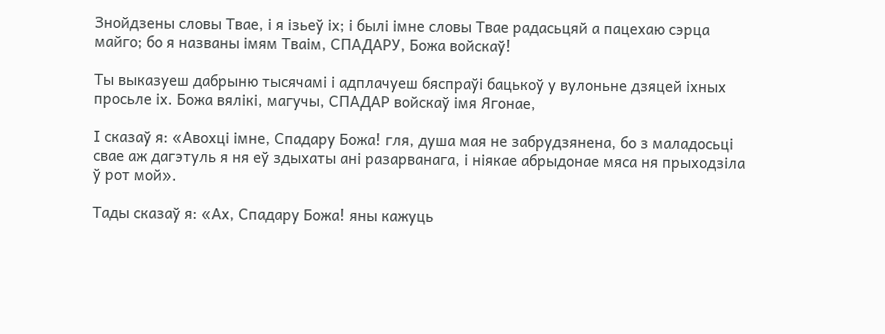Знойдзены словы Твае, і я ізьеў іх; і былі імне словы Твае радасьцяй а пацехаю сэрца майго; бо я названы імям Тваім, СПАДАРУ, Божа войскаў!

Ты выказуеш дабрыню тысячамі і адплачуеш бяспраўі бацькоў у вулоньне дзяцей іхных просьле іх. Божа вялікі, магучы, СПАДАР войскаў імя Ягонае,

І сказаў я: «Авохці імне, Спадару Божа! гля, душа мая не забрудзянена, бо з маладосьці свае аж дагэтуль я ня еў здыхаты ані разарванага, і ніякае абрыдонае мяса ня прыходзіла ў рот мой».

Тады сказаў я: «Ах, Спадару Божа! яны кажуць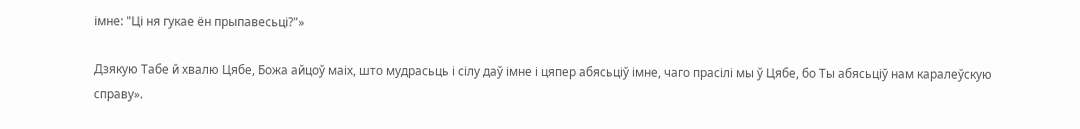імне: "Ці ня гукае ён прыпавесьці?"»

Дзякую Табе й хвалю Цябе, Божа айцоў маіх, што мудрасьць і сілу даў імне і цяпер абясьціў імне, чаго прасілі мы ў Цябе, бо Ты абясьціў нам каралеўскую справу».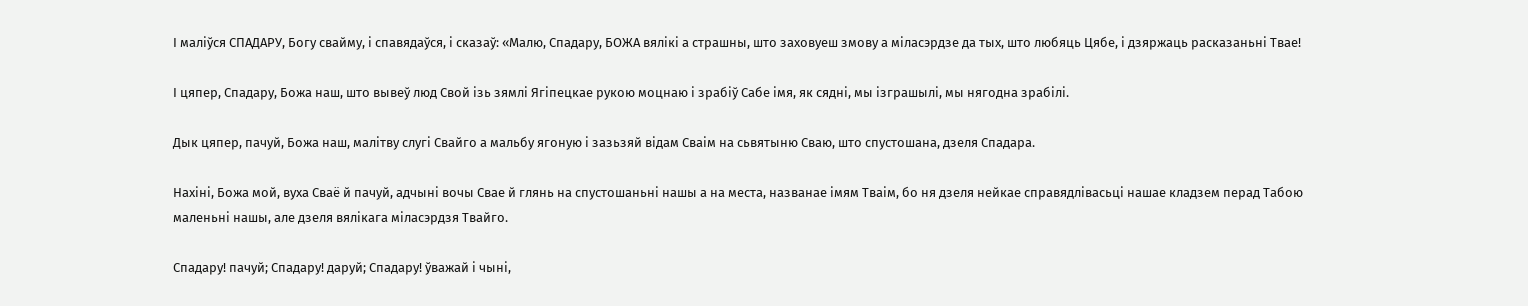І маліўся СПАДАРУ, Богу свайму, і спавядаўся, і сказаў: «Малю, Спадару, БОЖА вялікі а страшны, што заховуеш змову а міласэрдзе да тых, што любяць Цябе, і дзяржаць расказаньні Твае!

І цяпер, Спадару, Божа наш, што вывеў люд Свой ізь зямлі Ягіпецкае рукою моцнаю і зрабіў Сабе імя, як сядні, мы ізграшылі, мы нягодна зрабілі.

Дык цяпер, пачуй, Божа наш, малітву слугі Свайго а мальбу ягоную і зазьзяй відам Сваім на сьвятыню Сваю, што спустошана, дзеля Спадара.

Нахіні, Божа мой, вуха Сваё й пачуй, адчыні вочы Свае й глянь на спустошаньні нашы а на места, названае імям Тваім, бо ня дзеля нейкае справядлівасьці нашае кладзем перад Табою маленьні нашы, але дзеля вялікага міласэрдзя Твайго.

Спадару! пачуй; Спадару! даруй; Спадару! ўважай і чыні,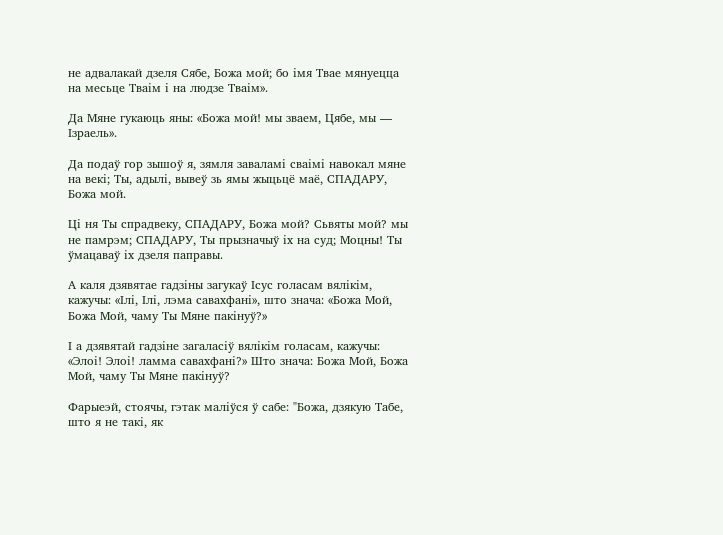не адвалакай дзеля Сябе, Божа мой; бо імя Твае мянуецца на месьце Тваім і на людзе Тваім».

Да Мяне гукаюць яны: «Божа мой! мы зваем, Цябе, мы — Ізраель».

Да подаў гор зышоў я, зямля заваламі сваімі навокал мяне на векі; Ты, адылі, вывеў зь ямы жыцьцё маё, СПАДАРУ, Божа мой.

Ці ня Ты спрадвеку, СПАДАРУ, Божа мой? Сьвяты мой? мы не памрэм; СПАДАРУ, Ты прызначыў іх на суд; Моцны! Ты ўмацаваў іх дзеля паправы.

А каля дзявятае гадзіны загукаў Ісус голасам вялікім, кажучы: «Ілі, Ілі, лэма савахфані», што знача: «Божа Мой, Божа Мой, чаму Ты Мяне пакінуў?»

І а дзявятай гадзіне загаласіў вялікім голасам, кажучы: «Элоі! Элоі! ламма савахфані?» Што знача: Божа Мой, Божа Мой, чаму Ты Мяне пакінуў?

Фарыеэй, стоячы, гэтак маліўся ў сабе: "Божа, дзякую Табе, што я не такі, як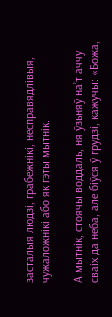засталыя людзі, грабежнікі, несправядлівыя, чужаложнікі або як гэты мытнік.

А мытнік, стоячы воддаль, ня ўзьняў на’т аччу сваіх да неба, але біўся ў грудзі, кажучы: «Божа,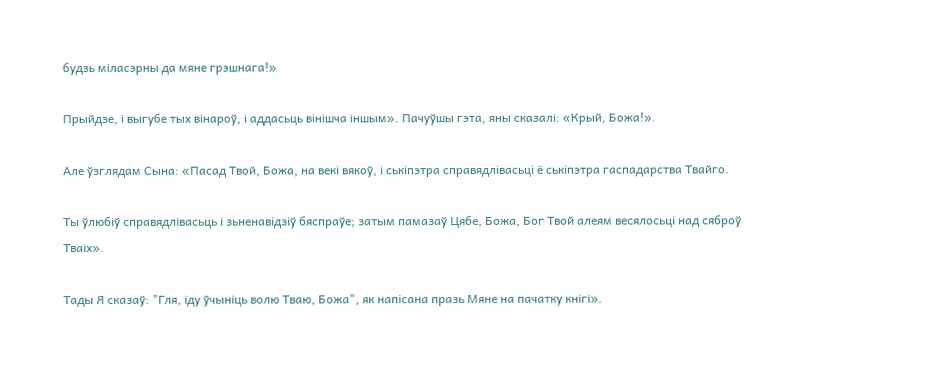будзь міласэрны да мяне грэшнага!»

Прыйдзе, і выгубе тых вінароў, і аддасьць вінішча іншым». Пачуўшы гэта, яны сказалі: «Крый, Божа!».

Але ўзглядам Сына: «Пасад Твой, Божа, на векі вякоў, і ськіпэтра справядлівасьці ё ськіпэтра гаспадарства Твайго.

Ты ўлюбіў справядлівасьць і зьненавідзіў бяспраўе; затым памазаў Цябе, Божа, Бог Твой алеям весялосьці над сяброў Тваіх».

Тады Я сказаў: "Гля, іду ўчыніць волю Тваю, Божа", як напісана празь Мяне на пачатку кнігі».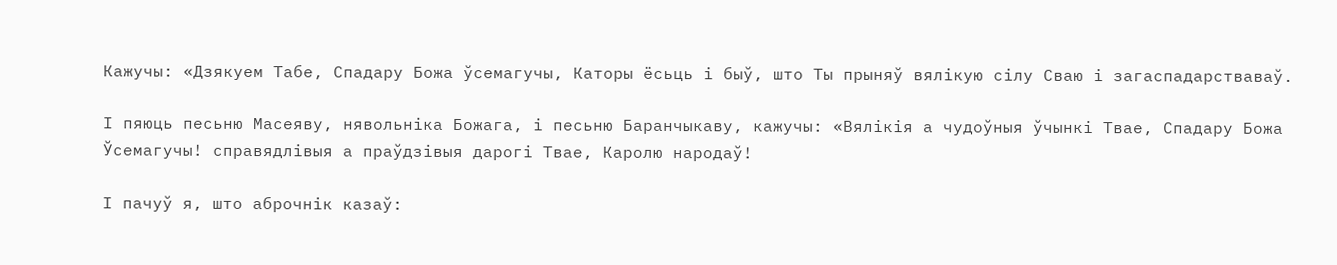Кажучы: «Дзякуем Табе, Спадару Божа ўсемагучы, Каторы ёсьць і быў, што Ты прыняў вялікую сілу Сваю і загаспадарстваваў.

І пяюць песьню Масеяву, нявольніка Божага, і песьню Баранчыкаву, кажучы: «Вялікія а чудоўныя ўчынкі Твае, Спадару Божа Ўсемагучы! справядлівыя а праўдзівыя дарогі Твае, Каролю народаў!

І пачуў я, што аброчнік казаў: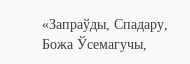«Запраўды, Спадару, Божа Ўсемагучы,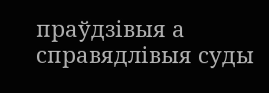праўдзівыя а справядлівыя суды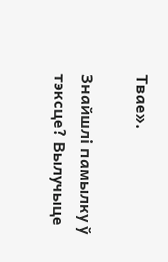Твае».

Знайшлі памылку ў тэксце? Вылучыце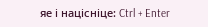яе і націсніце: Ctrl + Enter